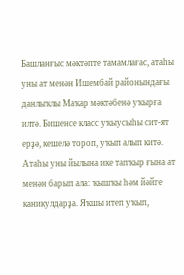Башланғыс мәктәпте тамамлағас, атаһы уны ат менән Ишембай районындағы данлыҡлы Маҡар мәктәбенә уҡырға илтә. Бишенсе класс уҡыусыһы сит-ят ерҙә, кешелә тороп, уҡып алып китә. Атаһы уны йылына ике тапҡыр ғына ат менән барып ала: ҡышҡы һәм йәйге каникулдарҙа. Яҡшы итеп уҡып,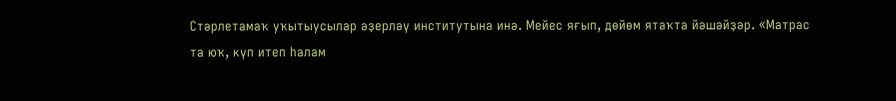Стәрлетамаҡ уҡытыусылар әҙерләү институтына инә. Мейес яғып, дөйөм ятаҡта йәшәйҙәр. «Матрас та юҡ, күп итеп һалам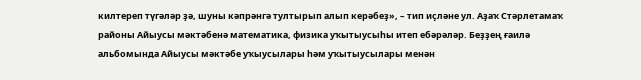килтереп түгәләр ҙә, шуны кәпрәнгә тултырып алып керәбеҙ», – тип иҫләне ул. Аҙаҡ Стәрлетамаҡ районы Айыусы мәктәбенә математика, физика уҡытыусыһы итеп ебәрәләр. Беҙҙең ғаилә альбомында Айыусы мәктәбе уҡыусылары һәм уҡытыусылары менән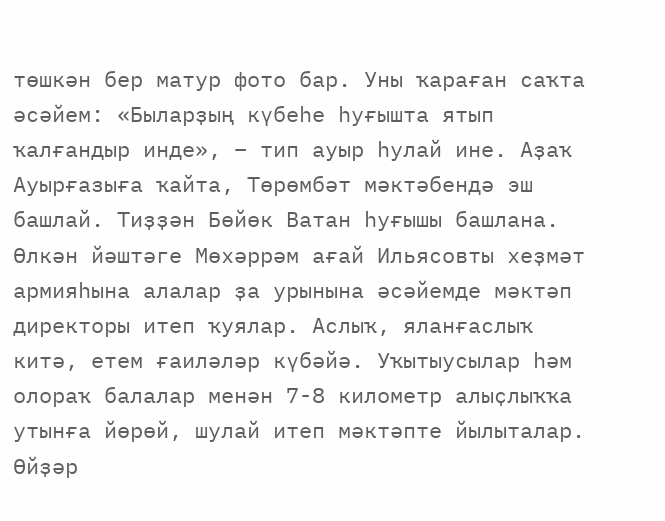төшкән бер матур фото бар. Уны ҡараған саҡта әсәйем: «Быларҙың күбеһе һуғышта ятып ҡалғандыр инде», – тип ауыр һулай ине. Аҙаҡ Ауырғазыға ҡайта, Төрөмбәт мәктәбендә эш башлай. Тиҙҙән Бөйөк Ватан һуғышы башлана.
Өлкән йәштәге Мөхәррәм ағай Ильясовты хеҙмәт армияһына алалар ҙа урынына әсәйемде мәктәп директоры итеп ҡуялар. Аслыҡ, яланғаслыҡ китә, етем ғаиләләр күбәйә. Уҡытыусылар һәм олораҡ балалар менән 7-8 километр алыҫлыҡҡа утынға йөрөй, шулай итеп мәктәпте йылыталар. Өйҙәр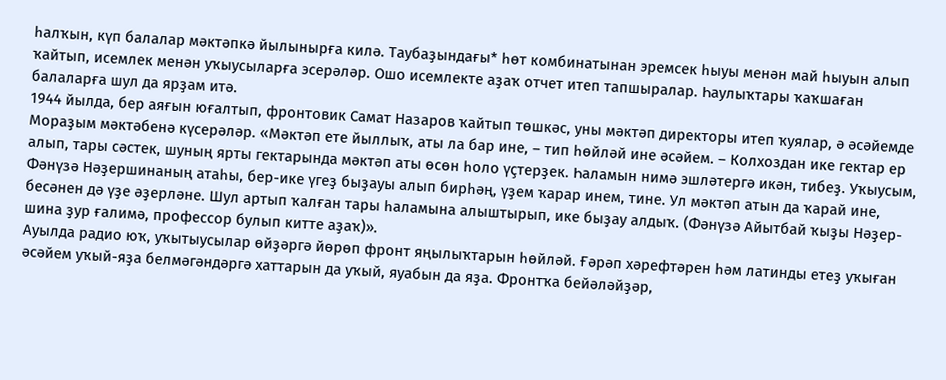һалҡын, күп балалар мәктәпкә йылынырға килә. Таубаҙындағы* һөт комбинатынан эремсек һыуы менән май һыуын алып ҡайтып, исемлек менән уҡыусыларға эсерәләр. Ошо исемлекте аҙаҡ отчет итеп тапшыралар. Һаулыҡтары ҡаҡшаған балаларға шул да ярҙам итә.
1944 йылда, бер аяғын юғалтып, фронтовик Самат Назаров ҡайтып төшкәс, уны мәктәп директоры итеп ҡуялар, ә әсәйемде Мораҙым мәктәбенә күсерәләр. «Мәктәп ете йыллыҡ, аты ла бар ине, – тип һөйләй ине әсәйем. – Колхоздан ике гектар ер алып, тары сәстек, шуның ярты гектарында мәктәп аты өсөн һоло үҫтерҙек. Һаламын нимә эшләтергә икән, тибеҙ. Уҡыусым, Фәнүзә Нәҙершинаның атаһы, бер-ике үгеҙ быҙауы алып бирһәң, үҙем ҡарар инем, тине. Ул мәктәп атын да ҡарай ине, бесәнен дә үҙе әҙерләне. Шул артып ҡалған тары һаламына алыштырып, ике быҙау алдыҡ. (Фәнүзә Айытбай ҡыҙы Нәҙер-шина ҙур ғалимә, профессор булып китте аҙаҡ)».
Ауылда радио юҡ, уҡытыусылар өйҙәргә йөрөп фронт яңылыҡтарын һөйләй. Ғәрәп хәрефтәрен һәм латинды етеҙ уҡыған әсәйем уҡый-яҙа белмәгәндәргә хаттарын да уҡый, яуабын да яҙа. Фронтҡа бейәләйҙәр,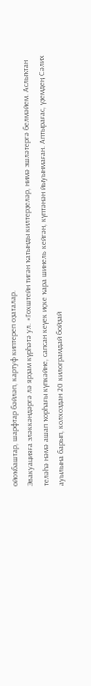ойоҡбаштар, шарфтар бәйләп, картуф киптереп оҙаталар.
Эвакуацияға эләккәндәргә лә ярҙам күрһәтә ул. «Гохштейн тигән ҡатынды килтерҙеләр, нимә эшләтергә белмәйем. Аслыҡтан теләһә нәмә ашап ҡорһағы күпкәйне, сапсан кеүек иҫке ҡара шинель кейгән, күптәнән йыуынмаған. Аптырағас, үҙемдең Сәлих ауылына барып, колхоздан 20 килограмдай бойҙай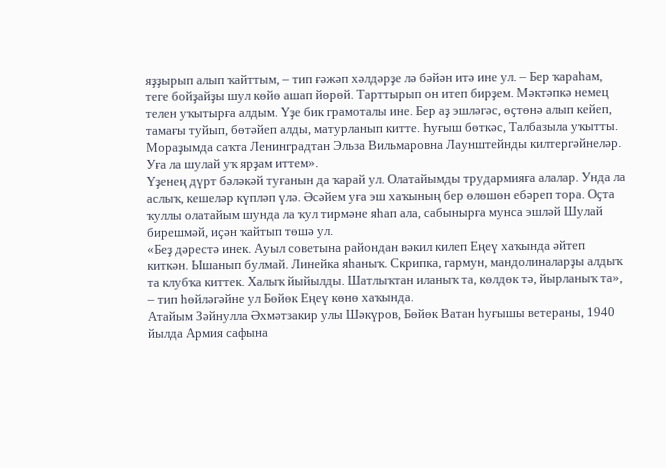яҙҙырып алып ҡайттым, – тип ғәжәп хәлдәрҙе лә бәйән итә ине ул. – Бер ҡараһам, теге бойҙайҙы шул көйө ашап йөрөй. Тарттырып он итеп бирҙем. Мәктәпкә немец телен уҡытырға алдым. Үҙе бик грамоталы ине. Бер аҙ эшләгәс, өҫтөнә алып кейеп, тамағы туйып, бөтәйеп алды, матурланып китте. Һуғыш бөткәс, Талбазыла уҡытты. Мораҙымда саҡта Ленинградтан Эльза Вильмаровна Лаунштейнды килтергәйнеләр. Уға ла шулай уҡ ярҙам иттем».
Үҙенең дүрт бәләкәй туғанын да ҡарай ул. Олатайымды трудармияға алалар. Унда ла аслыҡ, кешеләр күпләп үлә. Әсәйем уға эш хаҡының бер өлөшөн ебәреп тора. Оҫта ҡуллы олатайым шунда ла ҡул тирмәне яһап ала, сабынырға мунса эшләй Шулай бирешмәй, иҫән ҡайтып төшә ул.
«Беҙ дәрестә инек. Ауыл советына райондан вәкил килеп Еңеү хаҡында әйтеп киткән. Ышанып булмай. Линейка яһаныҡ. Скрипка, гармун, мандолиналарҙы алдыҡ та клубҡа киттек. Халыҡ йыйылды. Шатлыҡтан иланыҡ та, көлдөк тә, йырланыҡ та», – тип һөйләгәйне ул Бөйөк Еңеү көнө хаҡында.
Атайым Зәйнулла Әхмәтзакир улы Шәкүров, Бөйөк Ватан һуғышы ветераны, 1940 йылда Армия сафына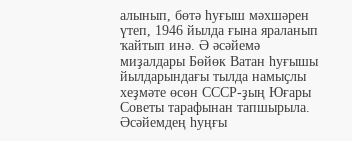алынып, бөтә һуғыш мәхшәрен үтеп, 1946 йылда ғына яраланып ҡайтып инә. Ә әсәйемә миҙалдары Бөйөк Ватан һуғышы йылдарындағы тылда намыҫлы хеҙмәте өсөн СССР-ҙың Юғары Советы тарафынан тапшырыла. Әсәйемдең һуңғы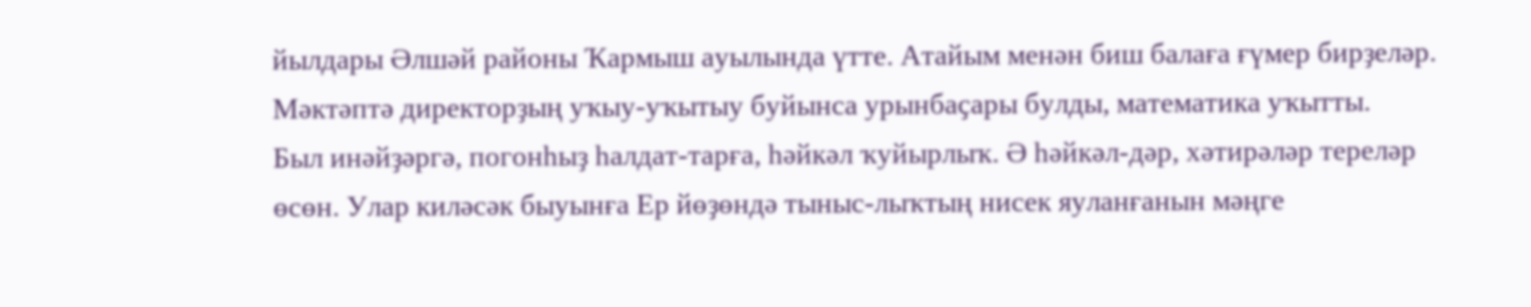йылдары Әлшәй районы Ҡармыш ауылында үтте. Атайым менән биш балаға ғүмер бирҙеләр. Мәктәптә директорҙың уҡыу-уҡытыу буйынса урынбаҫары булды, математика уҡытты.
Был инәйҙәргә, погонһыҙ һалдат-тарға, һәйкәл ҡуйырлыҡ. Ә һәйкәл-дәр, хәтирәләр тереләр өсөн. Улар киләсәк быуынға Ер йөҙөндә тыныс-лыҡтың нисек яуланғанын мәңге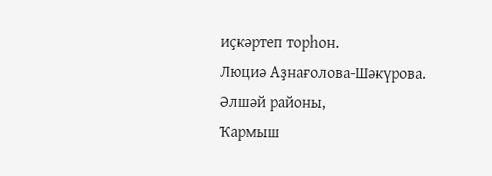иҫкәртеп торһон.
Люциә Аҙнағолова-Шәкүрова.
Әлшәй районы,
Ҡармыш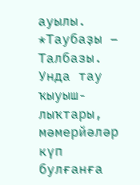ауылы.
*Таубаҙы – Талбазы. Унда тау ҡыуыш-лыҡтары, мәмерйәләр күп булғанға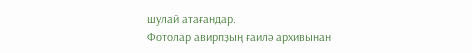шулай атағандар.
Фотолар авирпҙың ғаилә архивынан